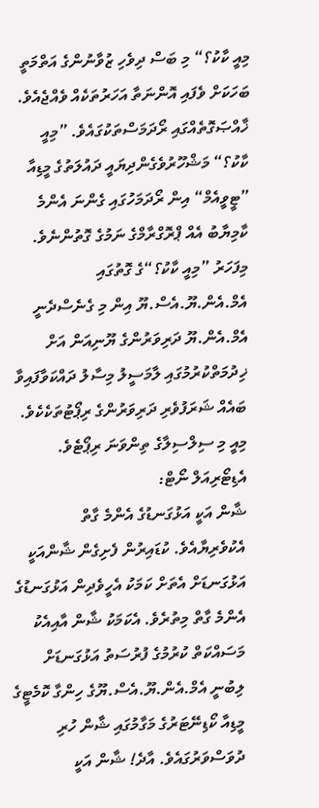މިއީ ކާކު؟“ މި ބަސް ދިވެހި ޒުވާނުންގެ އަތްމަތީ ބަހަކަށް ވެފައި އޮންނަތާ އަހަރުތަކެއް ވެއްޖެއެވެ. ޚާއްޞަގޮތެއްގައި ރޯދަމަސްތަކުގައެވެ. ”މިއީ ކާކު؟“ މަޝްހޫރުވެގެންދިޔައީ ދައުލަތުގެ މީޑިއާ ”ޓީވީއެމް“ އިން ރޯދަމަހުގައި ގެންނަ އެންމެ ކާމިޔާބު އެއް ޕްރޮގްރާމްގެ ނަމުގެ ގޮތުންނެވެ.
މިފަހަރު ”މިއީ ކާކު؟“ގެ ގޮތުގައި އެމް.އެން.ޔޫ.އެސް.ޔޫ އިން މި ގެނެސްދެނީ އެމް.އެން.ޔޫ ދަރިވަރުންގެ ޔޫނިއަން އަށް ޚިދުމަތްކުރުމުގައި ލާމަސީލު މިސާލު ދައްކަވާފައިވާ ބައެއް ޝަރަފުވެރި ދަރިވަރުންގެ ރިޕޯޓުތަކެކެވެ.
މިއީ މި ސިލްސިލާގެ ތިންވަނަ ރިޕޯޓެވެ.
އެޑިޓޯރިއަލް ނޯޓް:
ޝާން އަކީ އަޅުގަނޑުގެ އެންމެ ގާތް އެކުވެރިޔާއެވެ. ކުޑައިރުން ފެށިގެން ޝާންއަކީ އަޅުގަނޑަށް އެތަށް ކަމަކު އެހީވެދިން އަޅުގަނޑުގެ އެންމެ ގާތް މިތުރެވެ. އެކަމަކު ޝާން އާއިއެކު މަސައްކަތް ކުރުމުގެ ފުރުސަތު އަޅުގަނޑަށް ލިބުނީ އެމް.އެން.ޔޫ.އެސް.ޔޫގެ ހިންގާ ކޮމެޓީގެ މީޑިއާ ކޯޑިނޭޓަރުގެ މަގާމުގައި ޝާން ހުރި ދުވަސްވަރުގައެވެ. އާދެ! ޝާން އަކީ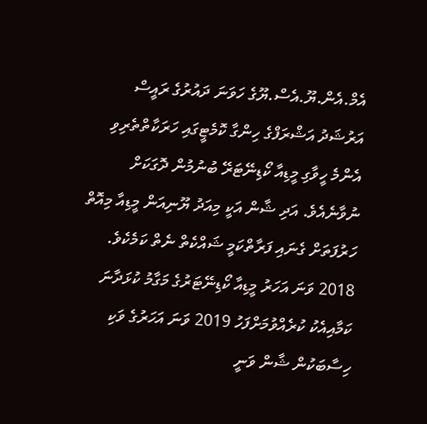އެމް.އެން.ޔޫ.އެސް.ޔޫގެ ހަވަނަ ދައުރުގެ ރައީސް އަރުޝަދު އަޝްރަފްގެ ހިންގާ ކޮމެޓީގައި ހަރަކާތްތެރިވި އެންމެ ހީވާގި މީޑިއާ ކޯޑިނޭޓަރޭ ބުނުމުން ދޮގަކަށް ނުވާނެއެވެ. އަދި ޝާން އަކީ މިއަދު ޔޫނިއަން މީޑިއާ މިއޮތް ހަރުފަތަށް ގެނައި ފަރާތްކަމީ ޝައްކެތް ނެތް ކަމެކެވެ.
2018 ވަނަ އަހަރު މީޑިއާ ކޯޑިނޭޓަރުގެ މަގާމު ކުޅަދާނަ ކަމާއިއެކު ކުރެއްވުމަށްފަހު 2019 ވަނަ އަހަރުގެ ވަކި ހިސާބަކުން ޝާން ވަނީ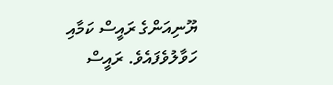ޔޫނިއަންގެ ރައީސް ކަމާއި ހަވާލުވެފައެވެ. ރައީސް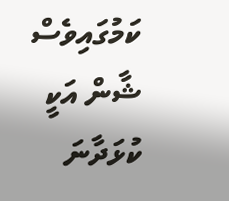ކަމުގައިވެސް ޝާން އަކީ ކުޅަދާނަ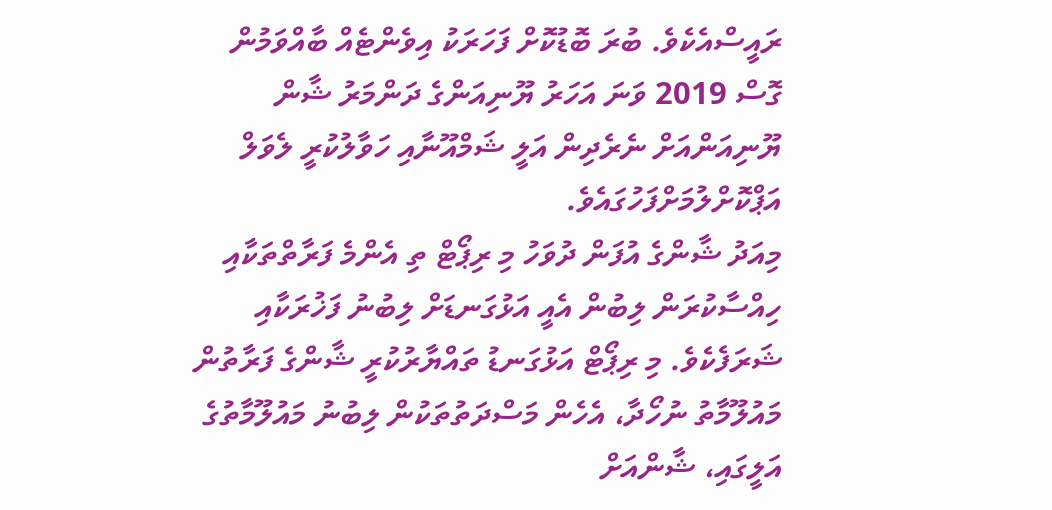ރައީސްއެކެވެ. ބުރަ ބޮޑުކޮށް ފަހަރަކު އިވެންޓެއް ބާއްވަމުން ގޮސް 2019 ވަނަ އަހަރު ޔޫނިއަންގެ ދަންމަރު ޝާން ޔޫނިއަންއަށް ނެރެދިން އަލީ ޝަމްއޫނާއި ހަވާލުކުރީ ލެވަލް އަޕްކޮށްލުމަށްފަހުގައެވެ.
މިއަދު ޝާންގެ އުފަން ދުވަހު މި ރިޕޯޓް ތި އެންމެ ފަރާތްތަކާއި ހިއްސާކުރަން ލިބުން އެއީ އަޅުގަނޑަށް ލިބުނު ފަޚުރަކާއި ޝަރަފެކެވެ. މި ރިޕޯޓް އަޅުގަނޑު ތައްޔާރުކުރީ ޝާންގެ ފަރާތުން މައުލޫމާތު ނުހޯދާ، އެހެން މަސްދަތުތަކުން ލިބުނު މައުލޫމާތުގެ އަލީގައި، ޝާންއަށް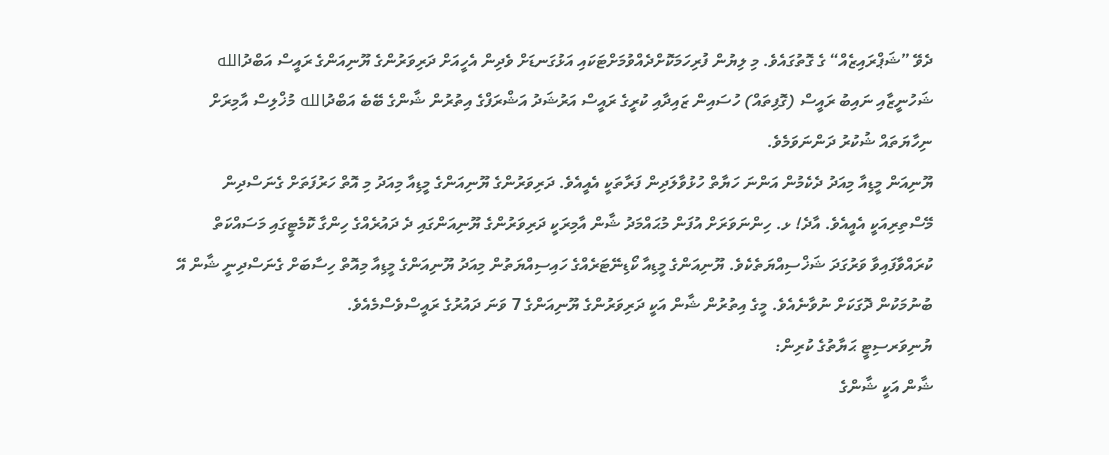ދެވޭ ”ޝަޕްރައިޒެއް“ ގެ ގޮތުގައެވެ. މި ލިޔުން ފުރިހަމަކޮށްދެއްވުމަށްޓަކައި އަޅުގަނޑަށް ވެދިން އެހީއަށް ދަރިވަރުންގެ ޔޫނިއަންގެ ރައީސް އަބްދުالله ޝަހުނީޒާއި ނައިބު ރައީސް (ގޮފިތައް) ހުސައިން ޒައިދާއި ކުރީގެ ރައީސް އަރުޝަދު އަޝްރަފްގެ އިތުރުން ޝާންގެ ބޭބެ އަބްދުالله މުޚްލިސް އާމިރަށް ނިހާޔަތައް ޝުކުރު ދަންނަވަމެވެ.
ޔޫނިއަން މީޑިއާ މިއަދު ދެކެމުން އަންނަ ހަޔާތް ހުޅުވާލަދިން ފަރާތަކީ އެއީއެވެ. ދަރިވަރުންގެ ޔޫނިއަންގެ މީޑިއާ މިއަދު މި އޮތް ހަރުފަތަށް ގެނަސްދިން މޭސްތިރިއަކީ އެއީއެވެ. އާދެ! ޅ. ހިންނަވަރަށް އުފަން މުޙައްމަދު ޝާން އާމިރަކީ ދަރިވަރުންގެ ޔޫނިއަންގައި ދެ ދައުރެއްގެ ހިންގާ ކޮމެޓީގައި މަސައްކަތް ކުރައްވާފައިވާ ވަރުގަދަ ޝަޚްސިއްޔަތެކެވެ. ޔޫނިއަންގެ މީޑިއާ ކޯޑިނޭޓަރެއްގެ ހައިސިއްޔަތުން މިއަދު ޔޫނިއަންގެ މީޑިއާ މިއޮތް ހިސާބަށް ގެނަސްދިނީ ޝާން އޭ ބުނުމަކުން ދޮގަކަށް ނުވާނެއެވެ. މީގެ އިތުރުން ޝާން އަކީ ދަރިވަރުންގެ ޔޫނިއަންގެ 7 ވަނަ ދައުރުގެ ރައީސްވެސްމެއެވެ.
ޔުނިވަރސިޓީ ޙަޔާތުގެ ކުރިން:
ޝާން އަކީ ޝާންގެ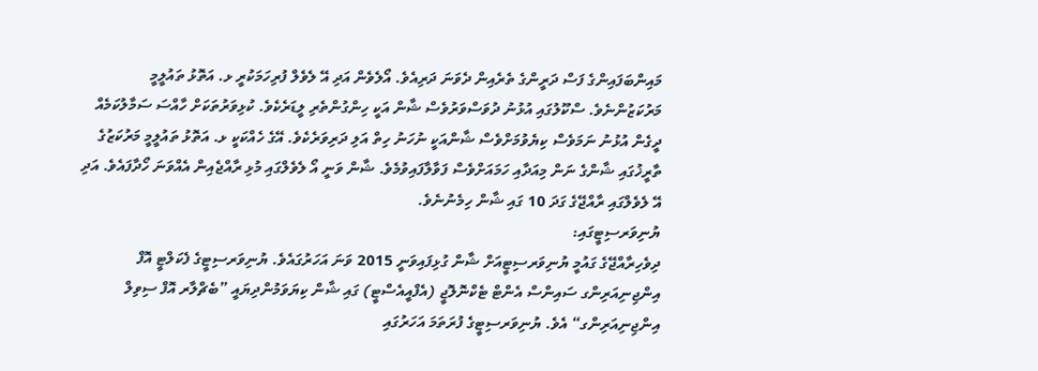މައިންބަފައިންގެ ފަސް ދަރީންގެ ތެރެއިން ދެވަނަ ދަރިއެވެ. އޯލެވެން އަދި އޭ ލެވެލް ފުރިހަމަކުރީ ޅ. އަތޮޅު ތައުލީމީ މަރުކަޒުންނެވެ. ސްކޫލުގައި އުޅުނު ދުވަސްވަރުވެސް ޝާން އަކީ ހިންގުންތެރި ލީޑަރެކެވެ. ކުޅިވަރުތަކަށް ހާއްސަ ސަމާލުކަމެއް ދީގެން އުޅުނު ނަމަވެސް ކިޔެވުމަށްވެސް ޝާންއަކީ ނުހަނު ހިތް އަލި ދަރިވަރެކެވެ. އޭގެ ހެއްކަކީ ޅ. އަތޮޅު ތައުލީމީ މަރުކަޒުގެ ތާރީޚުގައި ޝާންގެ ނަން މިއަދާއި ހަމައަށްވެސް ފަވާލާފައިވުމެވެ. ޝާން ވަނީ އޯ ލެވެލްގައި މުޅި ރާއްޖެއިން އެއްވަނަ ހޯދާފައެވެ. އަދި އޭ ލެވެލްގައި ރާއްޖޭގެ ގަދަ 10 ގައި ޝާން ހިމެނުނެވެ.
ޔުނިވަރސިޓީގައި:
ދިވެހިރާއްޖޭގެ ގައުމީ ޔުނިވަރސިޓީއަށް ޝާން ގުޅިފައިވަނީ 2015 ވަނަ އަހަރުގައެވެ. ޔުނިވަރސިޓީގެ ފެކަލްޓީ އޮފް އިންޖިނިއަރިންގ ސައިންސް އެންޓް ޓެކްނޮލޮޖީ (އެފްއީއެސްޓީ) ގައި ޝާން ކިޔަވަމުންދިޔައީ ”ބެޗްލާރ އޮފް ސިވިލް އިންޖިނިއަރިންގ“ އެވެ. ޔުނިވަރސިޓީގެ ފުރަތަމަ އަހަރުގައި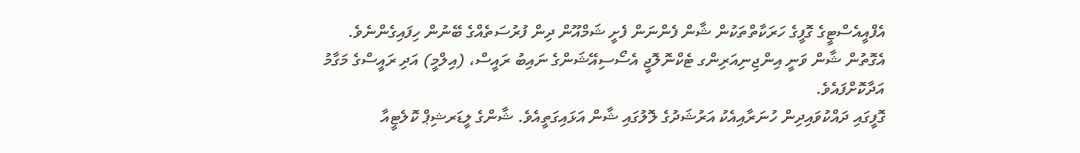އެފްއީއެސްޓީގެ ގޮފީގެ ހަރަކާތްތަކުން ޝާން ފެންނަން ފެށީ ޝަމްއޫން ދިން ފުރުސަތެއްގެ ބޭނުން ހިފައިގެންނެވެ.
އެގޮތުން ޝާން ވަނީ އިންޖިނިއަރިންގ ޓެކްނޮލޮޖީ އެސޯސިއޭޝަންގެ ނައިބު ރައީސް، (އިލްމީ) އަދި ރައީސްގެ މަގާމު އަދާކޮށްފައެވެ.
ގޮފީގައި ދައްކުވައިދިން ހުނަރާއިއެކު އަރުޝަދުގެ ލޮލުގައި ޝާން އަޅައިގަތީއެވެ. ޝާންގެ ލީޑަރޝިޕް ކޮލެޓީއާ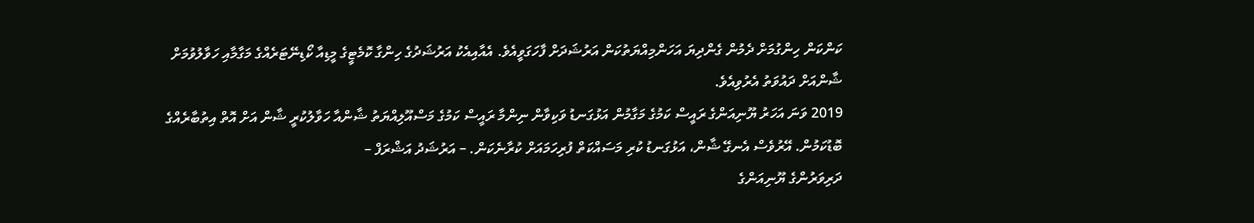ކަންކަން ހިންގުމަށް ދެމުން ގެންދިޔަ އަހަންމިއްޔަތުކަން އަރުޝަދަށް ފާހަގަވީއެވެ. އެއާއިއެކު އަރުޝަދުގެ ހިންގާ ކޮމެޓީގެ މީޑިއާ ކޯޑިނޭޓަރެއްގެ މަގާމާއި ހަވާލުވުމަށް ޝާންއަށް ދައުވަތު އެރުވިއެވެ.
2019 ވަނަ އަހަރު ޔޫނިއަންގެ ރައީސް ކަމުގެ މަގާމުން އަޅުގަނޑު ވަކިވާން ނިންމާ ރައީސް ކަމުގެ މަސްއޫލިއްޔަތު ޝާންއާ ހަވާލުކުރީ ޝާން އަށް އޮތް އިތުބާރެއްގެ ބޮޑުކަމުން. އޭރުވެސް އެނގޭ ޝާން، އަޅުގަނޑު ކުރި މަސައްކަތް ފުރިހަމައަށް ކުރާނެކަން. – އަރުޝަދު އަޝްރަފް –
ދަރިވަރުންގެ ޔޫނިއަންގެ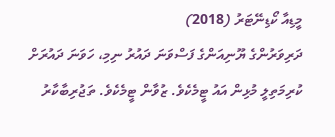މީޑިއާ ކޯޑިނޭޓަރު (2018)
ދަރިވަރުންގެ ޔޫނިއަންގެ ފަސްވަނަ ދައުރު ނިމި، ހަވަނަ ދައުރަށް ކުރިމަތިލީ މުޅިން އައު ޓީމެކެވެ. ޒުވާން ޓީމެކެވެ. ތަޖުރިބާކާރު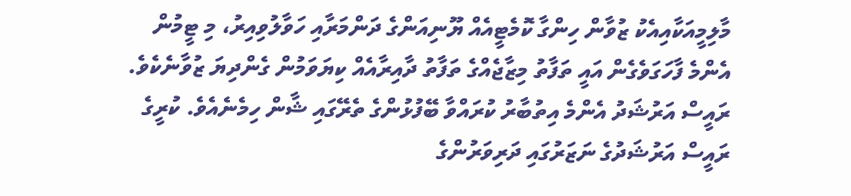މާލިމީއަކާއިއެކު ޒުވާން ހިންގާ ކޮމެޓީއެއް ޔޫނިއަންގެ ދަންމަރާއި ހަވާލުވިއިރު، މި ޓީމުން އެންމެ ފާހަގަވެގެން އައީ ތަފާތު މިޒާޖެއްގެ ތަފާތު ދާއިރާއެއް ކިޔަވަމުން ގެންދިޔަ ޒުވާނެކެވެ. ރައީސް އަރުޝަދު އެންމެ އިތުބާރު ކުރައްވާ ބޭފުޅުންގެ ތެރޭގައި ޝާން ހިމެނެއެވެ. ކުރީގެ ރައީސް އަރުޝަދުގެ ނަޒަރުގައި ދަރިވަރުންގެ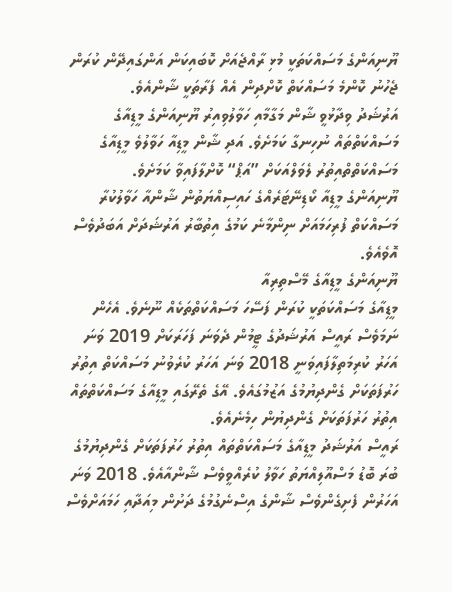ޔޫނިއަންގެ މަސައްކަތަކީ މުޅި ރާއްޖެއަށް ކޮބައިކަން އަންގައިދޭން ކުރަން ޖެހުނު ކޮންމެ މަސައްކަތް ކޮށްދިން އެއް ފަރާތަކީ ޝާންއެވެ.
އަރުޝަދު ވިދާޅުވީ ޝާން މަގާމާއި ހަވާލުވިއިރު ޔޫނިއަންގެ މީޑިއާގެ މަސައްކަތްތައް ނުހިނގާ ކަމަށެވެ. އަދި ޝާން މީޑިއާ ހަވާލުވެ މީޑިއާގެ މަސައްކަތްތްއިތުރު ލެވަލްއަކަށް ”އަޕް“ ކޮށްލާފައިވާ ކަމަށެވެ.
ޔޫނިއަންގެ މީޑިއާ ކޯޑިނޭޓަރެއްގެ ހައިސިއްޔަތުން ޝާންއާ ހަވާލުކުރާ މަސައްކަތް ފުރިހަމައަށް ނިންމާނެ ކަމުގެ އިތުބާރު އަރުޝަދަށް އަބަދުވެސް އޮވެއެވެ.
ޔޫނިއަންގެ މީޑިއާގެ މޭސްތިރިއާ
މީޑިއާގެ މަސައްކަތަކީ ކުރަން ފަސޭހަ މަސައްކަތްތަކެއް ނޫނެވެ. އެހެން ނަމަވެސް ރައީސް އަރުޝަދުގެ ޓީމުން ދެވަނަ ފަހަރަކަށް 2019 ވަނަ އަހަރު ކުރިމަތިލާފައިވަނީ 2018 ވަނަ އަހަރު ކުރެވުނު މަސައްކަތް އިތުރު ހަރުފަތަކަށް ގެންދިޔުމުގެ އަޒުމުގައެވެ. އޭގެ ތެރޭގައި މީޑިއާގެ މަސައްކަތްތައް އިތުރު ހަރުފަތަކަށް ގެންދިޔުން ހިމެނެއެވެ.
ރައީސް އަރުޝަދު މީޑިއާގެ މަސައްކަތްތައް އިތުރު ހަރުފަތަކަށް ގެންދިޔުމުގެ ބުރަ ބޮޑު މަސްއޫލިއްޔަތު ހަވާލު ކުރެއްވީވެސް ޝާންއާއެވެ. 2018 ވަނަ އަހަރުން ފެށިގެންވެސް ޝާންގެ އިސްނެގުމުގެ ދަށުން މިއަދާއި ހަމައަށްވެސް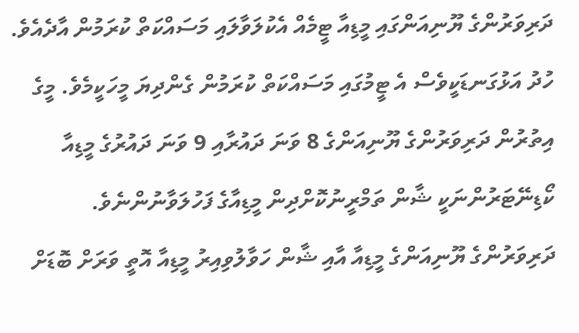ދަރިވަރުންގެ ޔޫނިއަންގައި މީޑިއާ ޓީމެއް އެކުލަވާލައި މަސައްކަތް ކުރަމުން އާދެއެވެ. ހުދު އަޅުގަނޑަކީވެސް އެ ޓީމުގައި މަސައްކަތް ކުރަމުން ގެންދިޔަ މީހަކީމެވެ. މީގެ އިތުރުން ދަރިވަރުންގެ ޔޫނިއަންގެ 8 ވަނަ ދައުރާއި 9 ވަނަ ދައުރުގެ މީޑިއާ ކޯޑިނޭޓަރުންނަކީ ޝާން ތަމްރީނުކޮށްދިން މީޑިއާގެ ފަހުލަވާނުންނެވެ.
ދަރިވަރުންގެ ޔޫނިއަންގެ މީޑިއާ އާއި ޝާން ހަވާލުވިއިރު މީޑިއާ އޮތީ ވަރަށް ބޮޑަށް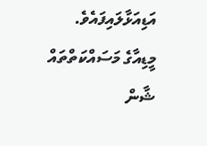އަޑިއަޅާލައިފައެވެ. މީޑިއާގެ މަސައްކަތްތައް ޝާން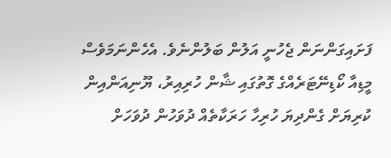ފަށައިގަންނަން ޖެހުނީ އަލުން ބަލުންނެވެ. އެހެންނަމަވެސް މީޑިއާ ކޯޑިނޭޓަރެއްގެ ގޮތުގައި ޝާން ހުރިއިރު، ޔޫނިއަންއިން ކުރިޔަށް ގެންދިޔަ ހުރިހާ ހަރަކާތެއް ދުވަހުން ދުވަހަށް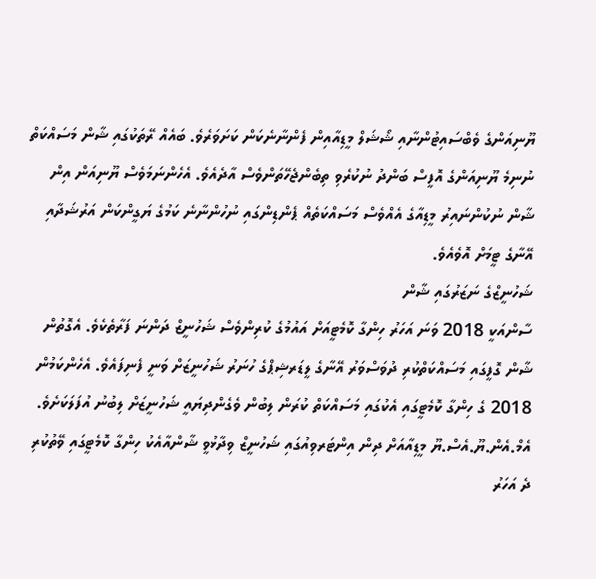ޔޫނިއަންގެ ވެބްސައިޓުންނާއި ޝޯޝަލް މީޑިއާއިން ފެންނާނެކަން ކަށަވަރެވެ. ބައެއް ރޭތަކުގައި ޝާން މަސައްކަތް ނުނިމެ ޔޫނިއަންގެ އޮފީސް ބަންދު ނުކުރެވި ތިބެންޖެހޭތަންވެސް އާދެއެވެ. އެހެންނަމަވެސް ޔޫނިއަން އިން ޝާން ނުކުންނައިރު މީޑިއާގެ އެއްވެސް މަސައްކަތެއް ޕެންޑިންގައި ނުހުންނާނެ ކަމުގެ ޔަގީންކަން އަރުޝަދާއި އޭނާގެ ޓީމަށް އޮވެއެވެ.
ޝަހުނީޒްގެ ނަޒަރުގައި ޝާން
ސާންއަކީ 2018 ވަނަ އަހަރު ހިންގާ ކޮމެޓީއަށް އައުމުގެ ކުރިންވެސް ޝަހުނީޒް ދަންނަ ފަރާތެކެވެ. އެގޮތުން ޝާން ގޮފީގައި މަސައްކަތްކުރި ދުވަސްވަރު އޭނާގެ ލީޑަރޝިޕްގެ ހުނަރު ޝަހުނީޒަށް ވަނީ ފެނިފައެވެ. އެހެންކަމުން 2018 ގެ ހިންގާ ކޮމެޓީގައި އެކުގައި މަސައްކަތް ކުރަން ލިބުން ވެގެންދިޔައީ ޝަހުނީޒަށް ލިބުނު އުފަލަކަށެވެ.
އެމް.އެން.ޔޫ.އެސް.ޔޫ މީޑިއާއަށް ދިން އިންޓަރވިއުގައި ޝަހުނީޒް ވިދާޅުވީ ޝާންއާއެކު ހިންގާ ކޮމެޓީގައި ވޭތުކުރި ދެ އަހަރު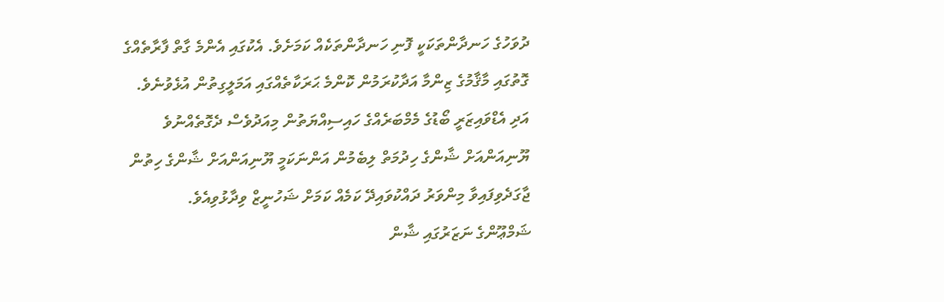ދުވަހުގެ ހަނދާންތަކަކީ ފޮނި ހަނދާންތަކެއް ކަމަށެވެ. އެކުގައި އެންމެ ގާތް ފާރާތެއްގެ ގޮތުގައި މާޤާމުގެ ޒިންމާ އަދާކުރަމުން ކޮންމެ ޙަރަކާތެއްގައި އަމަލީގިތުން އުޅެވުނެވެ. އަދި އެޑްވައިޒަރީ ބޯޑުގެ މެމްބަރެއްގެ ހައިސިއްޔަތުން މިއަދުވެސް ދެގޮތެއްނުވެ ޔޫނިއަންއަށް ޝާންގެ ހިދުމަތް ލިބެމުން އަންނަކަމީ ޔޫނިއަންއަށް ޝާންގެ ހިތުން ޖާގަދެވިފައިވާ މިންވަރު ދައްކުވައިދޭ ކަމެއް ކަމަށް ޝަހުނީޒް ވިދާޅުވިއެވެ.
ޝަމްޢޫންގެ ނަޒަރުގައި ޝާން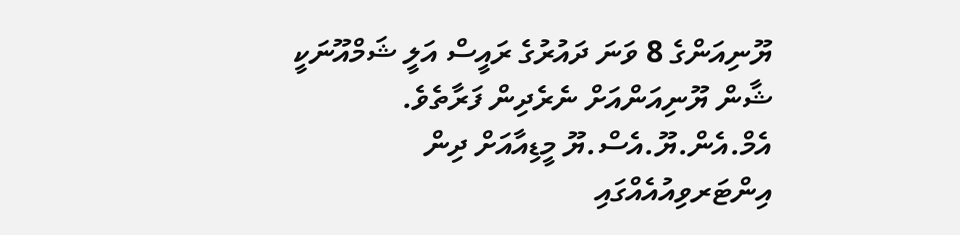ޔޫނިއަންގެ 8 ވަނަ ދައުރުގެ ރައީސް އަލީ ޝަމްއޫނަކީ ޝާން ޔޫނިއަންއަށް ނެރެދިން ފަރާތެވެ. އެމް.އެން.ޔޫ.އެސް.ޔޫ މީޑިއާއަށް ދިން އިންޓަރވިއުއެއްގައި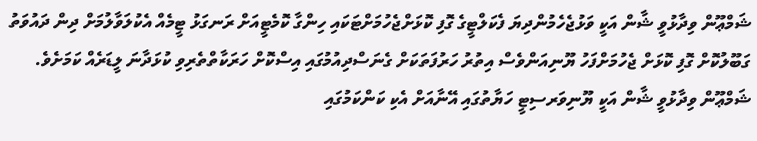ޝަމްޢޫން ވިދާޅުވީ ޝާން އަކީ ވަޅުޖެހެމުންދިޔަ ފެކަލްޓީގެ ގޮފި ކޮޅަށްޖެހުމަށްޓަކައި ހިންގާ ކޮމެޓީއަށް ރަނގަޅު ޓީމެއް އެކުލަވާލުމަށް ދިން ދައުވަތު ގަބޫލުކޮށް ގޮފި ކޮޅަށް ޖެހުމަށްފަހު ޔޫނިއަންވެސް އިތުރު ހަރުފަތަކަށް ގެނަސްދިއުމުގައި އިސްކޮށް ހަރަކާތްތެރިވި ކުޅަދާނަ ލީޑަރެއް ކަމަށެވެ. ޝަމްޢޫން ވިދާޅުވީ ޝާން އަކީ ޔޫނިވަރސިޓީ ހަޔާތުގައި އޭނާއަށް އެކި ކަންކަމުގައި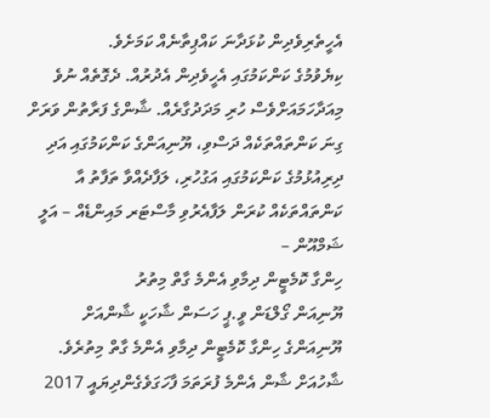އެހީތެރިވެދިން ކުޅަދާނަ ކައްޕިތާނެއް ކަމަށެވެ.
ކިޔެވުމުގެ ކަންކަމުގައި އެހީވެދިން އެދުރުއް. ދެގޮތެއް ނުވެ މިއަދާހަމައަށްވެސް ހުރި މަދަދުގާރެއް. ޝާންގެ ފަރާތުން ވަރަށް ގިނަ ކަންތައްތަކެއް ދަސްވި، ޔޫނިއަންގެ ކަންކަމުގައި އަދި ދިރިއުޅުމުގެ ކަންކަމުގައި އަގުހުރި، ލަފާދެއްވާ ތަފާތު އާ ކަންތައްތަކެއް ކުރަން ލަފާއެރުވި މާސްޓަރ މައިންޑެއް – އަލީ ޝަމްއޫން –
ހިންގާ ކޮމެޓީން ދިމާވި އެންމެ ގާތް މިތުރު
ޔޫނިއަން ގޯލްޑަން ވީ.ޕީ ހަސަން ޝާހަކީ ޝާންއަށް ޔޫނިއަންގެ ހިންގާ ކޮމެޓީން ދިމާވި އެންމެ ގާތް މިތުރެވެ. ޝާހުއަށް ޝާން އެންމެ ފުރަތަމަ ފާހަގަވެގެންދިޔައީ 2017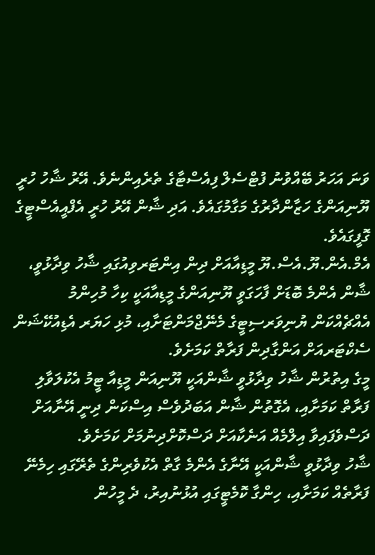ވަނަ އަހަރު ބޭއްވުނު ފުޓްސެލް ފިއެސްޓާގެ ތެރެއިންނެވެ. އޭރު ޝާހު ހުރީ ޔޫނިއަންގެ ހަޒާންދާރުގެ މަގާމުގައެވެ. އަދި ޝާން އޭރު ހުރީ އެފްއީއެސްޓީގެ ގޮފީގައެވެ.
އެމް.އެން.ޔޫ.އެސް.ޔޫ މީޑިއާއަށް ދިން އިންޓަރވިއުގައި ޝާހު ވިދާޅުވީ، ޝާން އެންމެ ބޮޑަށް ފާހަގަވީ ޔޫނިއަންގެ މީޑިއާއަކީ ކިހާ މުހިންމު އެއްޗެއްކަން ޔުނިވަރސިޓީގެ މެނޭޖްމަންޓަށާއި، މުޅި ހަޔަރ އެޑިއުކޭޝަން ސެކްޓަރއަށް އަންގާދިން ފަރާތް ކަމަށެވެ.
މީގެ އިތުރުން ޝާހު ވިދާޅުވީ ޝާންއަކީ ޔޫނިއަން މީޑިއާ ޓީމު އެކުލަވާލި ފަރާތް ކަމަށާއި، އެގޮތުން ޝާން އަބަދުވެސް އިސްކަން ދިނީ އޭނާއަށް ދަސްވެފައިވާ އިލްމެއް އަނެކާއަށް ދަސްކޮށްދިނުމަށް ކަމަށެވެ.
ޝާހު ވިދާޅުވީ ޝާންއަކީ އޭނާގެ އެންމެ ގާތް އެކުވެރިންގެ ތެރޭގައި ހިމެނޭ ފަރާތެއް ކަމަށާއި، ހިންގާ ކޮމެޓީގައި އުޅުނުއިރު، ދެ މީހުން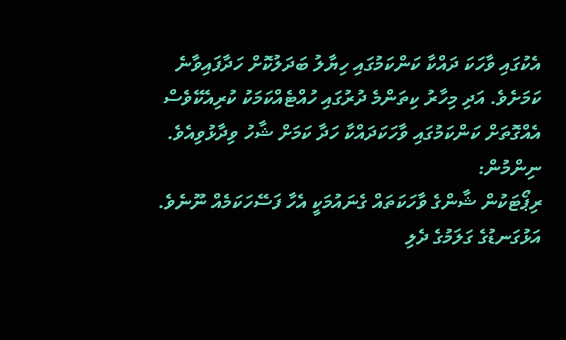އެކުގައި ވާހަކަ ދައްކާ ކަންކަމުގައި ހިޔާލު ބަދަލުކޮށް ހަދާފައިވާނެ ކަމަށެވެ. އަދި މިހާރު ކިތަންމެ ދުރުގައި ހުއްޓެއްކަމަކު ކުރިއެކޭވެސް އެއްގޮތަށް ކަންކަމުގައި ވާހަކަދައްކާ ހަދާ ކަމަށް ޝާހު ވިދާޅުވިއެވެ.
ނިންމުން:
ރިޕޯޓަކުން ޝާންގެ ވާހަކަތައް ގެނައުމަކީ އެހާ ފަސޭހަކަމެއް ނޫނެވެ. އަޅުގަނޑުގެ ގަލަމުގެ ދެލި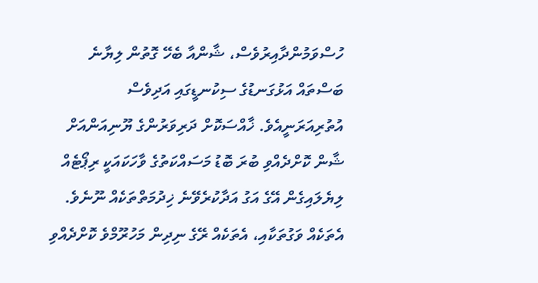ހުސްވަމުންދާއިރުވެސް، ޝާންއާ ބެހޭ ގޮތުން ލިޔާނެ ބަސްތައް އަޅުގަނޑުގެ ސިކުނޑީގައި އަދިވެސް އުތުރިއަރަނީއެވެ. ޚާއްސަކޮށް ދަރިވަރުންގެ ޔޫނިއަންއަށް ޝާން ކޮށްދެއްވި ބުރަ ބޮޑު މަސައްކަތުގެ ވާހަކައަކީ ރިޕޯޓެއް ލިޔެލައިގެން އޭގެ އަގު އަދާކުރެވޭނެ ޚިދުމަތްތަކެއް ނޫނެވެ.
އެތަކެއް ވަގުތަކާއި، އެތަކެއް ރޭގެ ނިދިން މަހުރޫމްވެ ކޮށްދެއްވި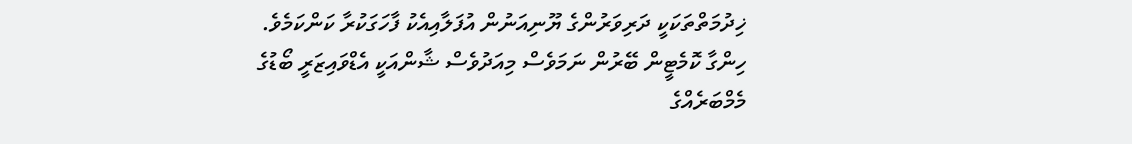ޚިދުމަތްތަކަކީ ދަރިވަރުންގެ ޔޫނިއަނުން އުފަލާއިއެކު ފާހަގަކުރާ ކަންކަމެވެ. ހިންގާ ކޮމެޓީން ބޭރުން ނަމަވެސް މިއަދުވެސް ޝާންއަކީ އެޑްވައިޒަރީ ބޯޑުގެ މެމްބަރެއްގެ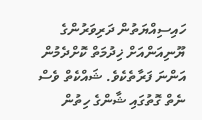ހައިސިއްޔަތުން ދަރިވަރުންގެ ޔޫނިއަންއަށް ޚިދުމަތް ކޮށްދެމުން އަންނަ ފަރާތެކެވެ. ޝައްކެތް ވެސް ނެތް ގޮތުގައި ޝާންގެ ހިތުން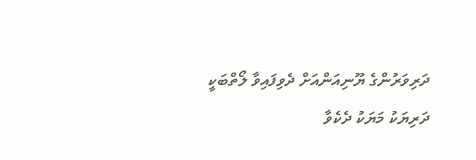ދަރިވަރުންގެ ޔޫނިއަންއަށް ދެވިފައިވާ ލޯތްބަކީ ދަރިޔަކު މަޔަކު ދެކެވާ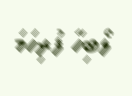ލޯބިހާ ފުރިހަމަ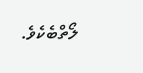ލޯތްބެކެވެ.